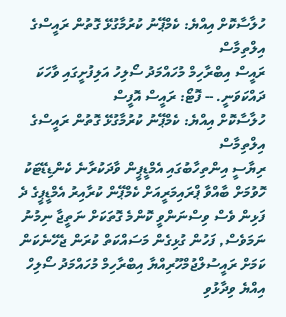ހުލާސާކޮށް އިއްޔެ: ކެމްޕޭނު ކުރުމާގުޅޭ ގޮތުން ރައީސްގެ އިލްތިމާސް
ރައީސް އިބްރާހިމް މުހައްމަދު ސޯލިހު އަލިފުށީގައި ވާހަކަ ދައްކަވަނީ. -- ފޮޓޯ: ރައީސް އޮފީސް
ހުލާސާކޮށް އިއްޔެ: ކެމްޕޭނު ކުރުމާގުޅޭ ގޮތުން ރައީސްގެ އިލްތިމާސް
ރިޔާސީ އިންތިހާބުގައި އެމްޑީޕީން ވާދަކުރާނެ ކެންޑިޑޭޓަކު ހޮވުމަށް ބާއްވާ ޕްރައިމަރީއަށް ކެމްޕޭން ކުރާއިރު އެމްޑީޕީގެ ދެ ފަޅިން ވެސް ވިސްނަންވީ ކޮންމެ ގޮތަކަށް ނަތީޖާ ނިމުނު ނަމަވެސް, ފަހުން ގުޅިގެން މަސައްކަތް ކުރަން ޖެހޭނެކަން ކަމަށް ރައީސުލްޖުމްހޫރިއްޔާ އިބްރާހިމް މުހައްމަދު ސޯލިހް އިއްޔެ ވިދާޅުވި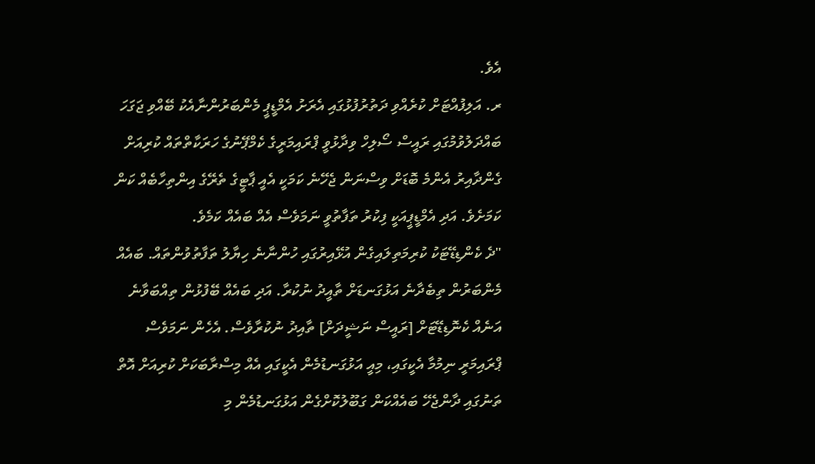އެވެ.
ރ. އަލިފުއްޓަށް ކުރެއްވި ދަތުރުފުޅުގައި އެރަށު އެމްޑީޕީ މެންބަރުންނާއެކު ބޭއްވި ޖަގަހަ ބައްދަލުވުމުގައި ރައީސް ސޯލިހް ވިދާޅުވީ ޕްރައިމަރީގެ ކެމްޕޭނުގެ ހަރަކާތްތައް ކުރިއަށް ގެންދާއިރު އެންމެ ބޮޑަށް ވިސްނަން ޖެހޭނެ ކަމަކީ އެއީ ޕާޓީގެ ތެރޭގެ އިންތިހާބެއް ކަން ކަމަށެވެ. އަދި އެމްޑީޕީއަކީ ފިކުރު ތަފާތުވީ ނަމަވެސް އެއް ބައެއް ކަމެވެ.
"ދެ ކެންޑިޑޭޓަކު ކުރިމަތިލައިގެން އުޅޭއިރުގައި ހުންނާނެ ހިޔާލު ތަފާތުވުންތައް. ބައެއް މެންބަރުން ތިބެދާނެ އަޅުގަނޑަށް ތާއީދު ނުކުރާ. އަދި ބައެއް ބޭފުޅުން ތިއްބަވާނެ އަނެއް ކެނޮޑިޑޭޓަށް [ރައީސް ނަޝީދަށް] ތާއިދު ނުކުރާވެސް. އެހެން ނަމަވެސް ޕްރައިމަރީ ނިމުމާ އެކީގައި، މިއީ އަޅުގަނޑުމެން އެކީގައި އެއް މިސްރާބަކަށް ކުރިއަށް އޮތް ތަނުގައި ދާންޖެހޭ ބައެއްކަން ގަބޫލުކޮށްގެން އަޅުގަނޑުމެން މި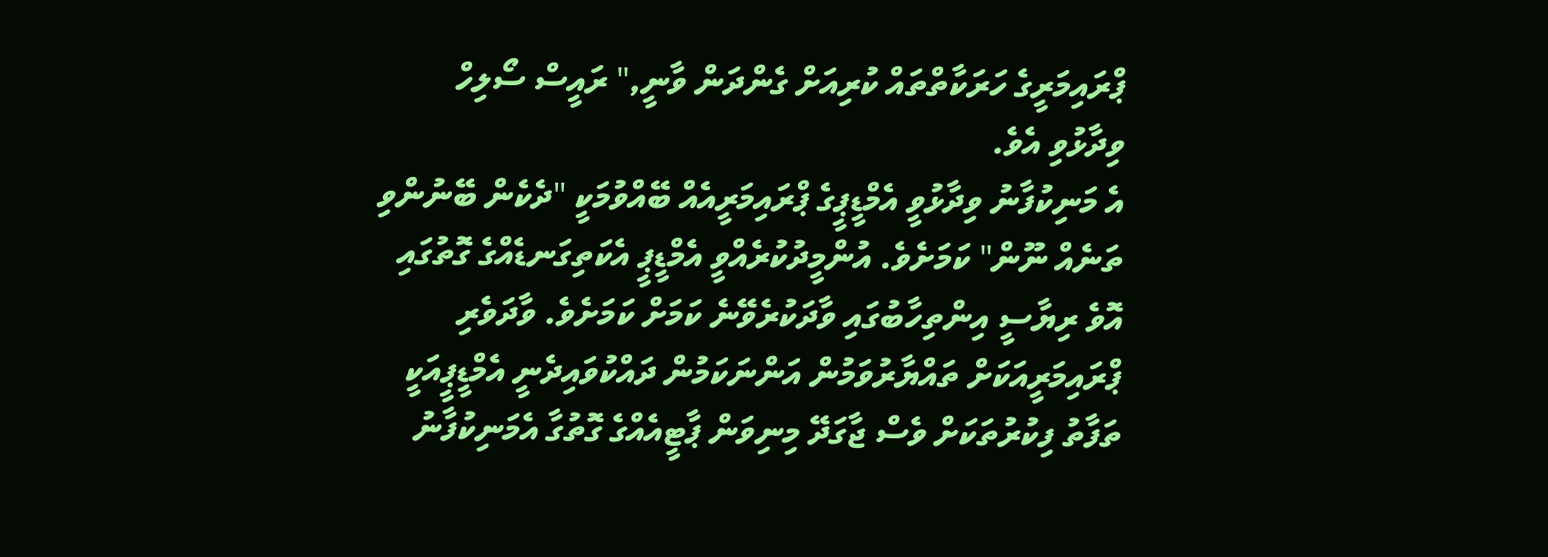ޕްރައިމަރީގެ ހަރަކާތްތައް ކުރިއަށް ގެންދަން ވާނީ," ރައީސް ސޯލިހް ވިދާޅުވި އެވެ.
އެ މަނިކުފާނު ވިދާޅުވީ އެމްޑީޕީގެ ޕްރައިމަރީއެއް ބޭއްވުމަކީ "ދެކެން ބޭނުންވި ތަނެއް ނޫން" ކަމަށެވެ. އުންމީދުކުރެއްވީ އެމްޑީޕީ އެކަތިގަނޑެއްގެ ގޮތުގައި އޮވެ ރިޔާސީ އިންތިހާބުގައި ވާދަކުރެވޭނެ ކަމަށް ކަމަށެވެ. ވާދަވެރި ޕްރައިމަރީއަކަށް ތައްޔާރުވަމުން އަންނަކަމުން ދައްކުވައިދެނީ އެމްޑީޕީއަކީ ތަފާތު ފިކުރުތަކަށް ވެސް ޖާގަދޭ މިނިވަން ޕާޓީއެއްގެ ގޮތުގާ އެމަނިކުފާނު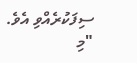ސިފަކުރެއްވި އެވެ.
"މި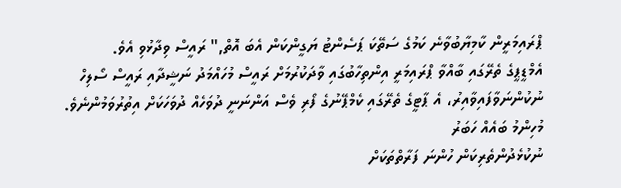ޕްރައިމަރީން ކާމިޔާބުވާނެ ކަމުގެ ސަތޭކަ ޕަސެންޓު ޔަގީންކަން އެބަ އޮތް," ރައީސް ވިދާޅުވި އެވެ.
އެމްޑީޕީގެ ތެރޭގައި ބާއްވާ ޕްރައިމަރީ އިންތިހާބުގައި ވާދަކުރުމަށް ރައީސް މުހައްމަދު ނަޝީދާއި ރައީސް ސޯލިހް ނުކުންނަވާފައިވާއިރު، އެ ޕާޓީގެ ތެރޭގައި ކެމްޕޭނުގެ ފޯރި ވެސް އަންނަނީ ދުވަހެއް ދުވަހަކަށް އިތުރުވަމުންނެވެ.
މުހިންމު ބައެއް ހަބަރު
ނުކުޅެދުންތެރިކަން ހުންނަ ފަރާތްތަކަށް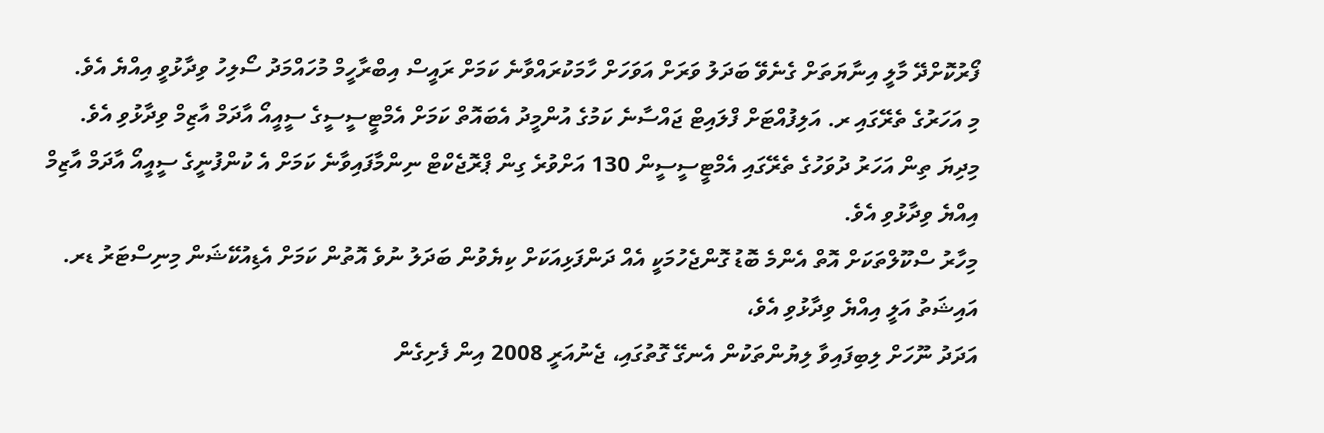ފޯރުކޮށްދޭ މާލީ އިނާޔަތަށް ގެނެވޭ ބަދަލު ވަރަށް އަވަހަށް ހާމަކުރައްވާނެ ކަމަށް ރައީސް އިބްރާހީމް މުހައްމަދު ސޯލިހު ވިދާޅުވީ އިއްޔެ އެވެ.
މި އަހަރުގެ ތެރޭގައި ރ. އަލިފުއްޓަށް ފްލައިޓް ޖައްސާނެ ކަމުގެ އުންމީދު އެބައޮތް ކަމަށް އެމްޓީސީސީގެ ސީއީއޯ އާދަމް އާޒިމް ވިދާޅުވި އެވެ.
މިދިޔަ ތިން އަހަރު ދުވަހުގެ ތެރޭގައި އެމްޓީސީސީން 130 އަށްވުރެ ގިން ޕްރޮޖެކްޓް ނިންމާފައިވާނެ ކަމަށް އެ ކުންފުނީގެ ސީއީއޯ އާދަމް އާޒިމް އިއްޔެ ވިދާޅުވި އެވެ.
މިހާރު ސްކޫލްތަކަށް އޮތް އެންމެ ބޮޑު ގޮންޖެހުމަކީ އެއް ދަންފަޅިއަކަށް ކިޔެވުން ބަދަލު ނުވެ އޮތުން ކަމަށް އެޑިއުކޭޝަން މިނިސްޓަރު ޑރ. އައިޝަތު އަލީ އިއްޔެ ވިދާޅުވި އެވެ،
އަދަދު ނޫހަށް ލިބިފައިވާ ލިޔުންތަކުން އެނގޭ ގޮތުގައި، ޖެނުއަރީ 2008 އިން ފެށިގެން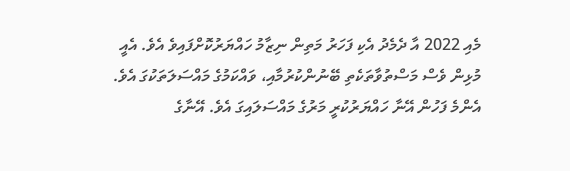މެއި 2022 އާ ދެމެދު އެކި ފަހަރު މަތިން ނިޒާމު ހައްޔަރުކޮށްފައިވެ އެވެ. އެއީ މުޅިން ވެސް މަސްތުވާތަކެތި ބޭނުންކުރުމާއި، ވައްކަމުގެ މައްސަލަތަކުގަ އެވެ. އެންމެ ފަހުން އޭނާ ހައްޔަރުކުރީ މަރުގެ މައްސަލައިގަ އެވެ. އޭނާގެ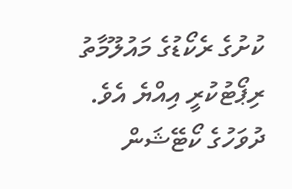ކުށުގެ ރެކޯޑުގެ މައުލޫމާތު ރިޕޯޓުކުރީ އިއްޔެ އެވެ.
ދުވަހުގެ ކޯޓޭޝަން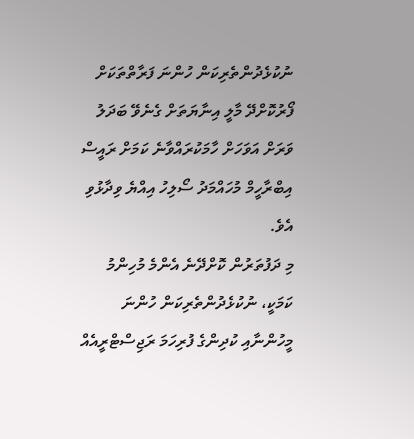ނުކުޅެދުންތެރިކަން ހުންނަ ފަރާތްތަކަށް ފޯރުކޮށްދޭ މާލީ އިނާޔަތަށް ގެނެވޭ ބަދަލު ވަރަށް އަވަހަށް ހާމަކުރައްވާނެ ކަމަށް ރައީސް އިބްރާހީމް މުހައްމަދު ސޯލިހު އިއްޔެ ވިދާޅުވި އެވެ.
މި ދަފުތަރުން ކޮށްދޭނެ އެންމެ މުހިންމު ކަމަކީ، ނުކުޅެދުންތެރިކަން ހުންނަ މީހުންނާއި ކުދިންގެ ފުރިހަމަ ރަޖިސްޓްރީއެއް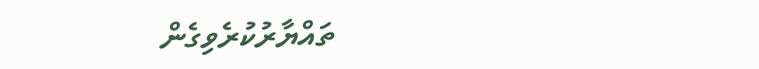ތައްޔާރުކުރެވިގެން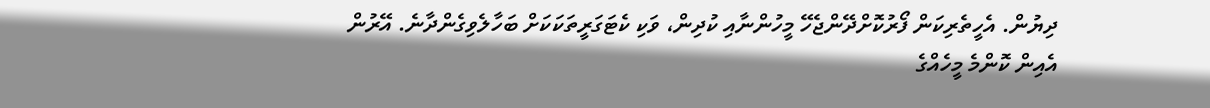ދިޔުން. އެހީތެރިކަން ފޯރުކޮށްދޭންޖެހޭ މީހުންނާއި ކުދިން، ވަކި ކެޓަގަރީތަކަކަށް ބަހާލެވިގެންދާނެ. އޭރުން އެއިން ކޮންމެ މީހެއްގެ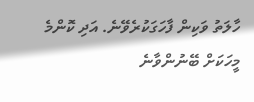ހާލަތު ވަކިން ފާހަގަކުރެވޭނެ. އަދި ކޮންމެ މީހަކަށް ބޭނުންވާނެ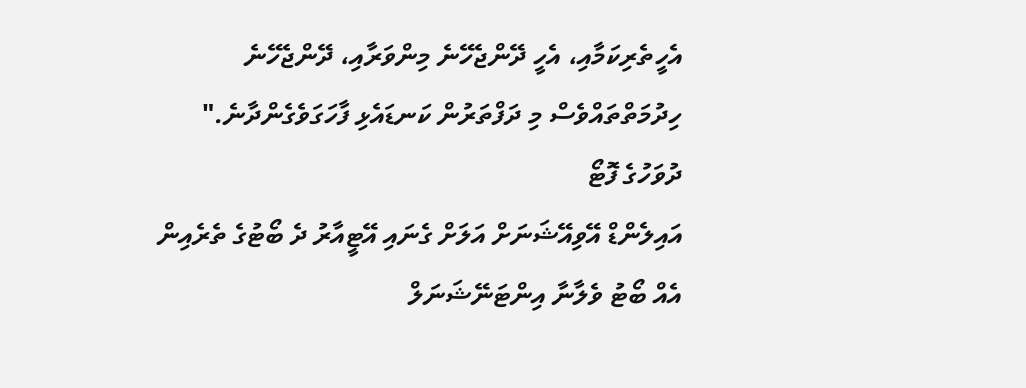އެހީތެރިކަމާއި، އެހީ ދޭންޖެހޭނެ މިންވަރާއި، ދޭންޖެހޭނެ ހިދުމަތްތައްވެސް މި ދަފްތަރުން ކަނޑައެޅި ފާހަގަވެގެންދާނެ."
ދުވަހުގެ ފޮޓޯ
އައިލެންޑް އޭވިއޭޝަނަށް އަލަށް ގެނައި އޭޓީއާރު ދެ ބޯޓުގެ ތެރެއިން އެއް ބޯޓު ވެލާނާ އިންޓަނޭޝަނަލް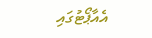އެއާޕޯޓުގައި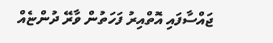ޖައްސާފައި އޮތްއިރު ފަހަތުން ވާރޭ ދުންޏެއް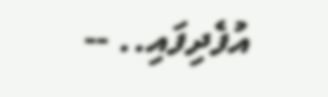އުފެދިފައި.. --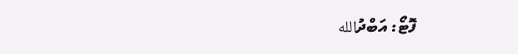ފޮޓޯ: އަބްދުالله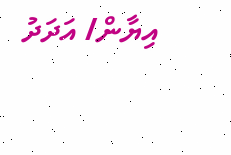އިޔާން/ އަދަދު